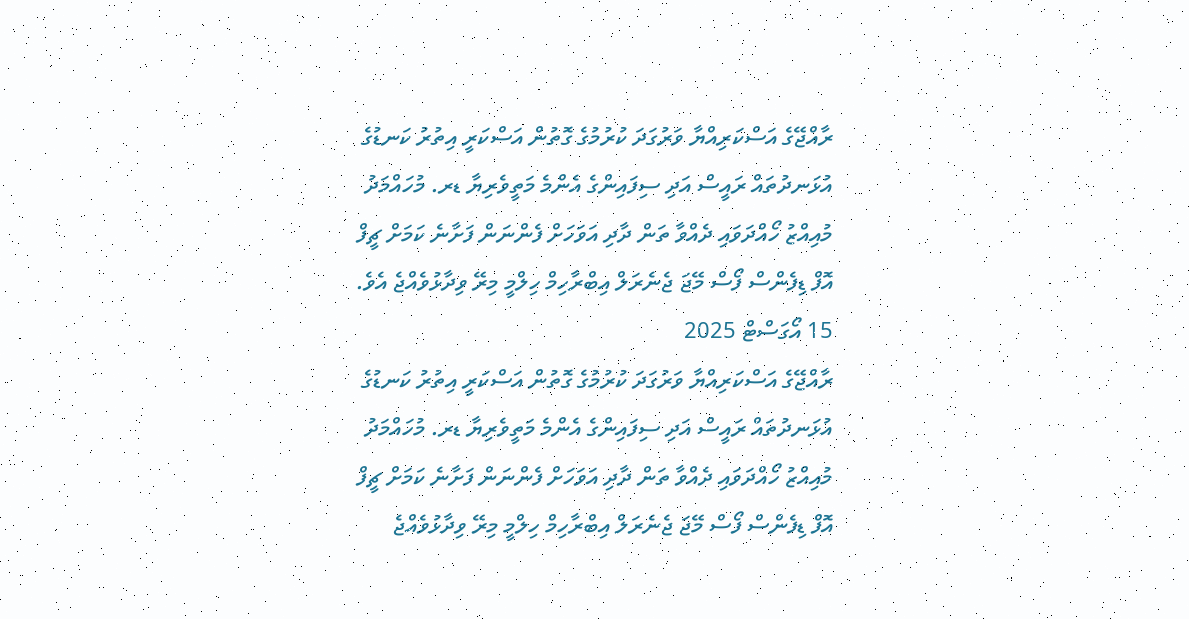ރާއްޖޭގެ އަސްކަރިއްޔާ ވަރުގަދަ ކުރުމުގެ ގޮތުން އަސްކަރީ އިތުރު ކަނޑުގެ އުޅަނދުތައް ރައީސް އަދި ސިފައިންގެ އެންމެ މަތީވެރިޔާ ޑރ. މުހައްމަދު މުއިއްޒު ހޯއްދަވައި ދެއްވާ ތަން ދާދި އަވަހަށް ފެންނަން ފަށާނެ ކަމަށް ޗީފް އޮފް ޑިފެންސް ފޯސް މޭޖަ ޖެނެރަލް އިބްރާހިމް ހިލްމީ މިރޭ ވިދާޅުވެއްޖެ އެވެ.
15 އޯގަސްޓް 2025
ރާއްޖޭގެ އަސްކަރިއްޔާ ވަރުގަދަ ކުރުމުގެ ގޮތުން އަސްކަރީ އިތުރު ކަނޑުގެ އުޅަނދުތައް ރައީސް އަދި ސިފައިންގެ އެންމެ މަތީވެރިޔާ ޑރ. މުހައްމަދު މުއިއްޒު ހޯއްދަވައި ދެއްވާ ތަން ދާދި އަވަހަށް ފެންނަން ފަށާނެ ކަމަށް ޗީފް އޮފް ޑިފެންސް ފޯސް މޭޖަ ޖެނެރަލް އިބްރާހިމް ހިލްމީ މިރޭ ވިދާޅުވެއްޖެ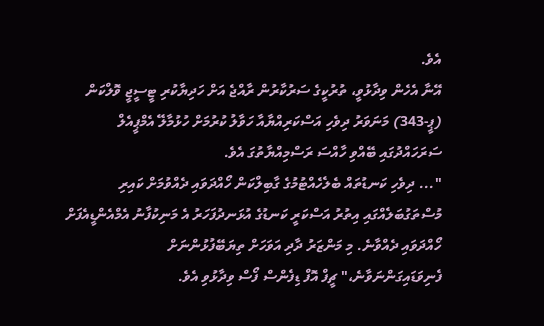އެވެ.
އޭނާ އެހެން ވިދާޅުވީ، ތުރުކީގެ ސަރުކާރުން ރާއްޖެ އަށް ހަދިޔާކުރި ޓީސީޖީ ވޮލްކަން (ޕީ-343) މަނަވަރު ދިވެހި އަސްކަރިއްޔާއާ ހަވާލު ކުރުމަށް ހުޅުމާލޭ އެމްޕީއެލް ސަރަހައްދުގައި ބޭއްވި ހާއްސަ ރަސްމިއްޔާތުގަ އެވެ.
"... ދިވެހި ކަނޑުތައް ބެލެހެއްޓުމުގެ ގާބިލްކަން ހޯއްދަވައި ދެއްވުމަށް ކައިރި މުސްތަގުބަލެއްގައި އިތުރު އަސްކަރީ ކަނޑުގެ އުޅަނދުފަހަރު އެ މަނިކުފާނު އެމްއެންޑީއެފަށް ހޯއްދަވައި ދެއްވާނެ. މި މަންޒަރު ދާދި އަވަހަށް ތިޔަބޭފުޅުންނަށް ފެނިވަޑައިގަންނަވާނެ،" ޗީފް އޮފް ޑިފެންސް ފޯސް ވިދާޅުވި އެވެ.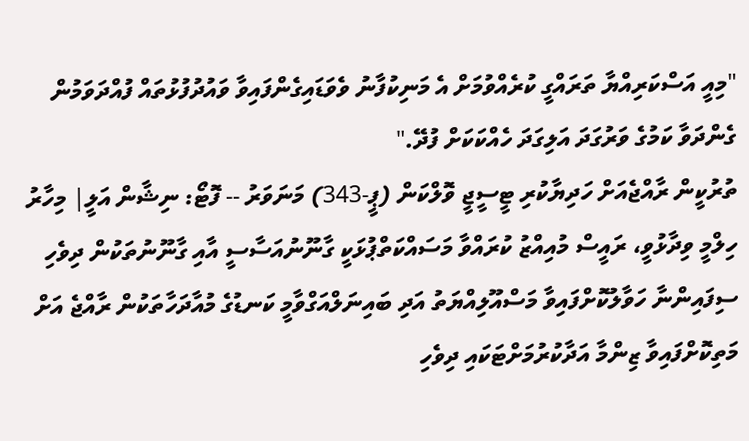"މިއީ އަސްކަރިއްޔާ ތަރައްގީ ކުރެއްވުމަށް އެ މަނިކުފާނު ވެވަޑައިގެންފައިވާ ވައުދުފުޅުތައް ފުއްދަވަމުން ގެންދަވާ ކަމުގެ ވަރުގަދަ އަލިގަދަ ހެއްކަކަށް ފުދޭ."
ތުރުކީން ރާއްޖެއަށް ހަދިޔާކުރި ޓީސީޖީ ވޮލްކަން (ޕީ-343) މަނަވަރު -- ފޮޓޯ: ނިޝާން އަލީ| މިހާރު
ހިލްމީ ވިދާޅުވީ، ރައީސް މުއިއްޒު ކުރައްވާ މަސައްކަތްޕުޅަކީ ގާނޫނުއަސާސީ އާއި ގާނޫނުތަކުން ދިވެހި ސިފައިންނާ ހަވާލުކޮށްފައިވާ މަސްއޫލިއްޔަތު އަދި ބައިނަލްއަގްވާމީ ކަނޑުގެ މުއާދަހާތަކުން ރާއްޖެ އަށް މަތިކޮށްފައިވާ ޒިންމާ އަދާކުރުމަށްޓަކައި ދިވެހި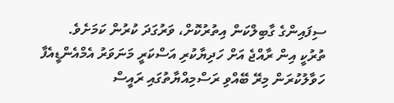ސިފައިންގެ ގާބިލްކަން އިތުރުކޮށް، ވަރުގަދަ ކުރުން ކަމަށެވެ.
ތުރުކީ އިން ރާއްޖެ އަށް ހަދިޔާކުރި އަސްކަރީ މަނަވަރު އެމްއެންޑީއެފާ ހަވާލުކުރަން މިރޭ ބޭއްވި ރަސްމިއްޔާތުގައި ރައީސް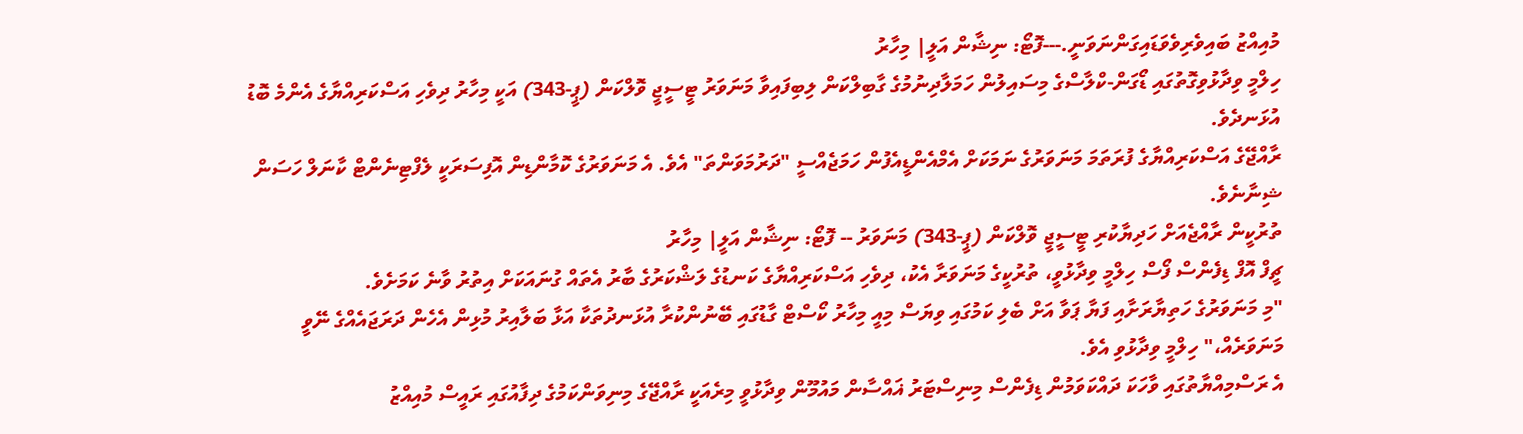މުއިއްޒު ބައިވެރިވެވަޑައިގަންނަވަނީ.---ފޮޓޯ: ނިޝާން އަލީ| މިހާރު
ހިލްމީ ވިދާޅުވިގޮތުގައި ޑޯގަން-ކްލާސްގެ މިސައިލުން ހަމަލާދިނުމުގެ ގާބިލްކަން ލިބިފައިވާ މަނަވަރު ޓީސީޖީ ވޮލްކަން (ޕީ-343) އަކީ މިހާރު ދިވެހި އަސްކަރިއްޔާގެ އެންމެ ބޮޑު އުޅަނދެވެ.
ރާއްޖޭގެ އަސްކަރިއްޔާގެ ފުރަތަމަ މަނަވަރުގެ ނަމަކަށް އެމްއެންޑީއެފުން ހަމަޖެއްސީ "ދަރުމަވަންތަ" އެވެ. އެ މަނަވަރުގެ ކޮމާންޑިން އޮފިސަރަކީ ލެފްޓިނެންޓް ކާނަލް ހަސަން ޝިނާނެވެ.
ތުރުކީން ރާއްޖެއަށް ހަދިޔާކުރި ޓީސީޖީ ވޮލްކަން (ޕީ-343) މަނަވަރު -- ފޮޓޯ: ނިޝާން އަލީ| މިހާރު
ޗީފް އޮފް ޑިފެންސް ފޯސް ހިލްމީ ވިދާޅުވީ، ތުރުކީގެ މަނަވަރާ އެކު، ދިވެހި އަސްކަރިއްޔާގެ ކަނޑުގެ ލަޝްކަރުގެ ބާރު އެތައް ގުނައަކަށް އިތުރު ވާނެ ކަމަށެވެ.
"މި މަނަވަރުގެ ހަތިޔާރަށާއި ފަޔާ ޕަވާ އަށް ބެލި ކަމުގައި ވިޔަސް މިއީ މިހާރު ކޯސްޓް ގާޑުގައި ބޭނުންކުރާ އުޅަނދުތަކާ އަޅާ ބަލާއިރު މުޅިން އެހެން ދަރަޖައެއްގެ ނޭވީ މަނަވަރެއް،" ހިލްމީ ވިދާޅުވި އެވެ.
އެ ރަސްމިއްޔާތުގައި ވާހަކަ ދައްކަވަމުން ޑިފެންސް މިނިސްޓަރު ޣައްސާން މައުމޫން ވިދާޅުވީ މިރެއަކީ ރާއްޖޭގެ މިނިވަންކަމުގެ ދިފާއުގައި ރައީސް މުއިއްޒު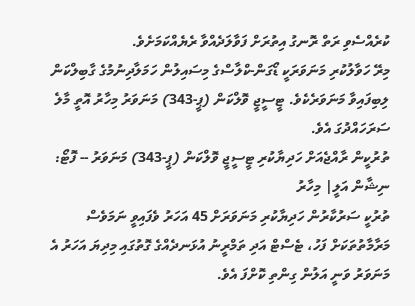ކުރެއްސެވި ރަތް ރޮނގު އިތުރަށް ފަވާލަދެއްވާ ރެޔެއްކަމަށެވެ.
މިރޭ ހަވާލުކުރި މަނަވަރަކީ ޑޯގަން-ކްލާސްގެ މިސައިލުން ހަމަލާދިނުމުގެ ގާބިލްކަން ލިބިފައިވާ މަނަވަރެކެވެ. ޓީސީޖީ ވޮލްކަން (ޕީ-343) މަނަވަރު މިހާރު އޮތީ މާލެ ސަރަހައްދުގަ އެވެ.
ތުރުކީން ރާއްޖެއަށް ހަދިޔާކުރި ޓީސީޖީ ވޮލްކަން (ޕީ-343) މަނަވަރު -- ފޮޓޯ: ނިޝާން އަލީ| މިހާރު
ތުރުކީ ސަރުކާރުން ހަދިޔާކުރި މަނަވަރަށް 45 އަހަރު ވެފައިވީ ނަމަވެސް މަރާމާތުތަކަށް ފަހު، ޓެސްޓް އަދި ތަމްރީނު އުޅަނދެއްގެ ގޮތުގައި މިދިޔަ އަހަރު އެ މަނަވަރު ވަނީ އަލުން ގިންތި ކޮށްފަ އެވެ.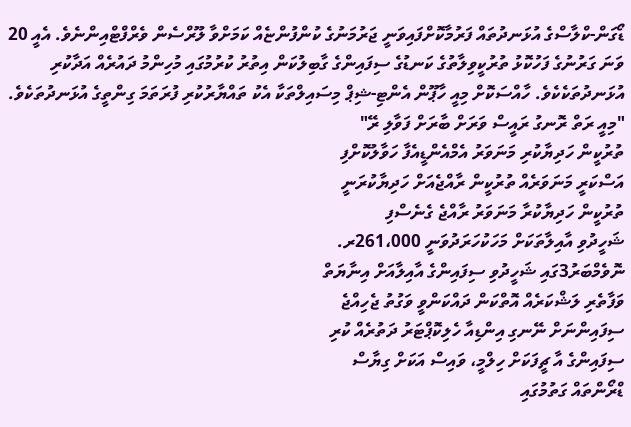ޑޯގަން-ކްލާސްގެ އުޅަނދުތައް ފަރުމާކޮށްފައިވަނީ ޖަރުމަނުގެ ކުންފުންޏެއް ކަމަށްވާ ލޫރްސެން ވެރްފްޓްއިންނެވެ. އެއީ 20 ވަނަ ގަރުނުގެ ފަހުކޮޅު ތުރުކީވިލާތުގެ ކަނޑުގެ ސިފައިންގެ ގާބިލުކަން އިތުރު ކުރުމުގައި މުހިންމު ދައުރެއް އަދާކުރި އުޅަނދުތަކެކެވެ. ހާއްސަކޮށް މިއީ ހާޕޫން އެންޓި-ޝިޕް މިސައިލްތަކާ އެކު ތައްޔާރުކުރި ފުރަތަމަ ގިންތީގެ އުޅަނދުތަކެވެ.
"މިއީ ރަތް ރޮނގު ރައީސް ވަރަށް ބާރަށް ފަވާލި ރޭ"
ތުރުކީން ހަދިޔާކުރި މަނަވަރު އެމްއެންޑީއެފާ ހަވާލުކޮށްފި
އަސްކަރީ މަނަވަރެއް ތުރުކީން ރާއްޖެއަށް ހަދިޔާކުރަނީ
ތުރުކީން ހަދިޔާކުރާ މަނަވަރު ރާއްޖެ ގެނެސްފި
ޝަހީދުވި އާއިލާތަކަށް މަހަކުހަރަދުވަނީ 261،000ރ.
ނޮވެމްބަރު3ގައި ޝަހީދުވި ސިފައިންގެ އާއިލާއަށް އިނާޔަތް
ވަފާތެރި ލަޝްކަރެއް އޮތްކަން ދައްކަންވީ ވަގުތު ޖެހިއްޖެ
ސިފައިންނަށް ނޭނގި އިންޑިއާ ހެލިކޮޕްޓަރު ދަތުރެއް ކުރި
ސިފައިންގެ އާ ޗީފަކަށް ހިލްމީ، ވައިސް އަކަށް ގިޔާސް
ޑްރޯންތައް ގަތުމުގައި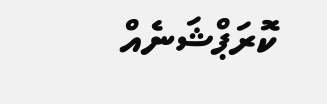ކޮރަޕްޝަނެއް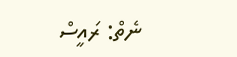ނެތް: ރައީސް